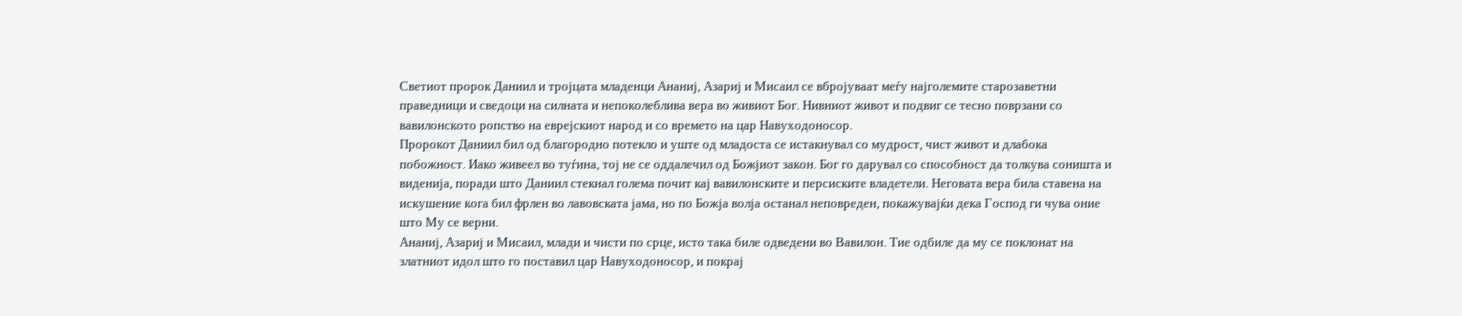Светиот пророк Даниил и тројцата младенци Ананиј, Азариј и Мисаил се вбројуваат меѓу најголемите старозаветни праведници и сведоци на силната и непоколеблива вера во живиот Бог. Нивниот живот и подвиг се тесно поврзани со вавилонското ропство на еврејскиот народ и со времето на цар Навуходоносор.
Пророкот Даниил бил од благородно потекло и уште од младоста се истакнувал со мудрост, чист живот и длабока побожност. Иако живеел во туѓина, тој не се оддалечил од Божјиот закон. Бог го дарувал со способност да толкува соништа и виденија, поради што Даниил стекнал голема почит кај вавилонските и персиските владетели. Неговата вера била ставена на искушение кога бил фрлен во лавовската јама, но по Божја волја останал неповреден, покажувајќи дека Господ ги чува оние што Му се верни.
Ананиј, Азариј и Мисаил, млади и чисти по срце, исто така биле одведени во Вавилон. Тие одбиле да му се поклонат на златниот идол што го поставил цар Навуходоносор, и покрај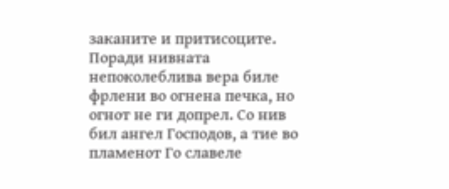заканите и притисоците. Поради нивната непоколеблива вера биле фрлени во огнена печка, но огнот не ги допрел. Со нив бил ангел Господов, а тие во пламенот Го славеле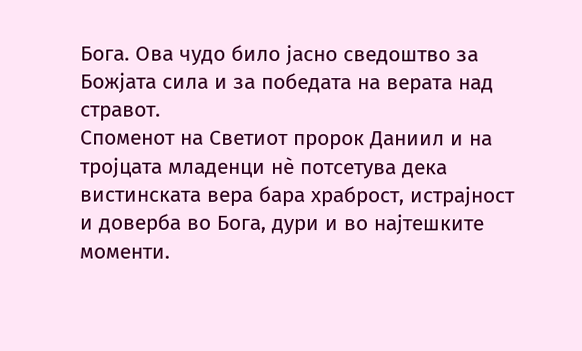Бога. Ова чудо било јасно сведоштво за Божјата сила и за победата на верата над стравот.
Споменот на Светиот пророк Даниил и на тројцата младенци нè потсетува дека вистинската вера бара храброст, истрајност и доверба во Бога, дури и во најтешките моменти.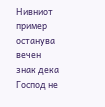Нивниот пример останува вечен знак дека Господ не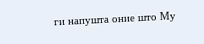ги напушта оние што Му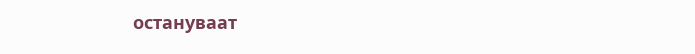остануваат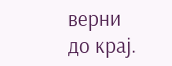верни до крај.